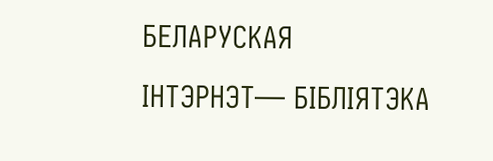БЕЛАРУСКАЯ ІНТЭРНЭТ— БІБЛІЯТЭКА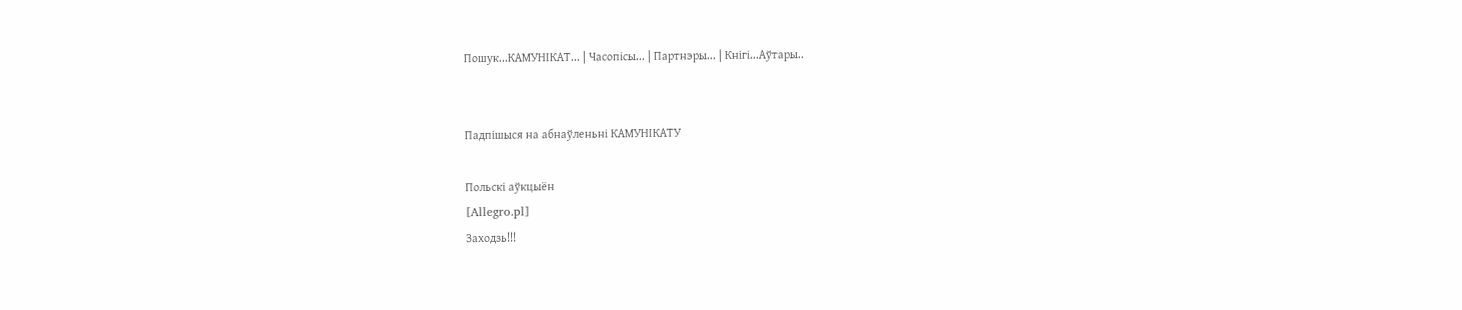Пошук...КАМУНІКАТ... | Часопісы... | Партнэры... | Кнігі...Аўтары..


Падпішыся на абнаўленьні КАМУНІКАТУ

Польскі аўкцыён
[Allegro.pl]
Заходзь!!!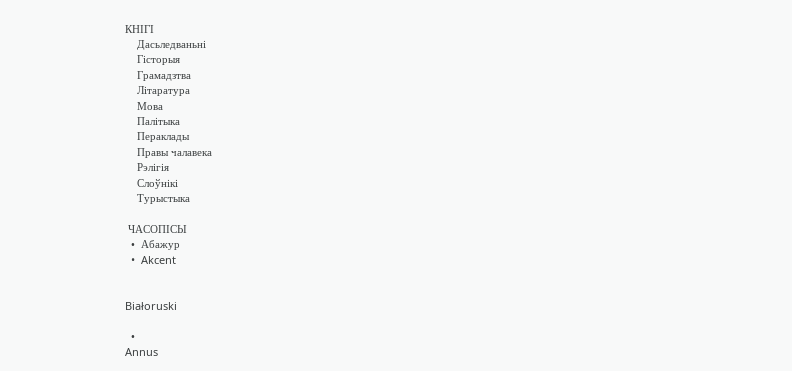КНІГІ
    Дасьледваньні
    Гісторыя
    Грамадзтва
    Літаратура
    Мова
    Палітыка
    Пераклады
    Правы чалавека
    Рэлігія
    Слоўнікі
    Турыстыка

 ЧАСОПІСЫ
  •  Абажур
  •  Akcent


Białoruski

  •
Annus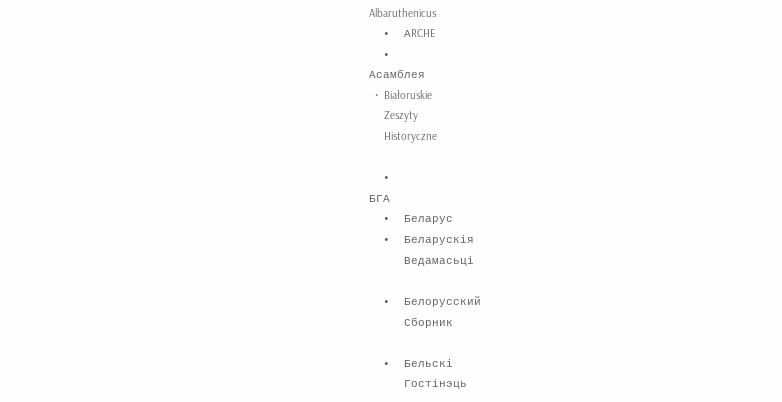Albaruthenicus
  •  АRCHE
  •
Асамблея
  •  Białoruskie
     Zeszyty
     Historyczne

  •
БГА
  •  Беларус
  •  Беларускія
     Ведамасьці

  •  Белорусский
     Сборник

  •  Бельскі
     Гостінэць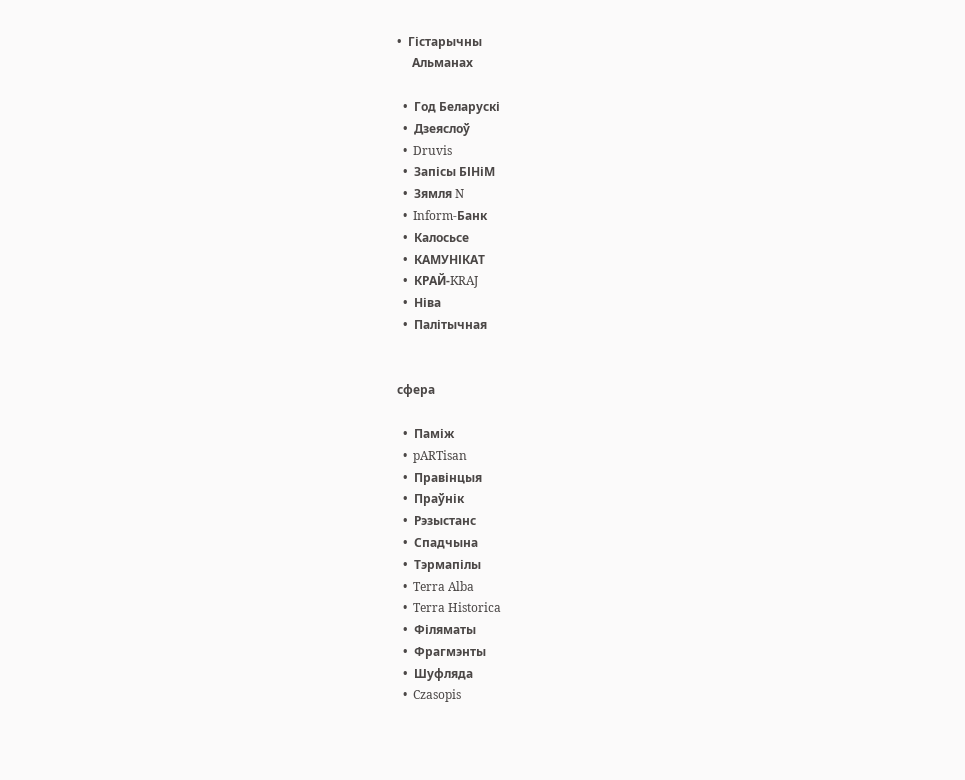•  Гістарычны
     Альманах

  •  Год Беларускі
  •  Дзеяслоў
  •  Druvis
  •  Запісы БІНіМ
  •  Зямля N
  •  Inform-Банк
  •  Калосьсе
  •  КАМУНІКАТ
  •  КРАЙ-KRAJ
  •  Ніва
  •  Палітычная


сфера

  •  Паміж
  •  pARTisan
  •  Правінцыя
  •  Праўнік
  •  Рэзыстанс
  •  Спадчына
  •  Тэрмапілы
  •  Terra Alba
  •  Terra Historica
  •  Філяматы
  •  Фрагмэнты
  •  Шуфляда
  •  Czasopis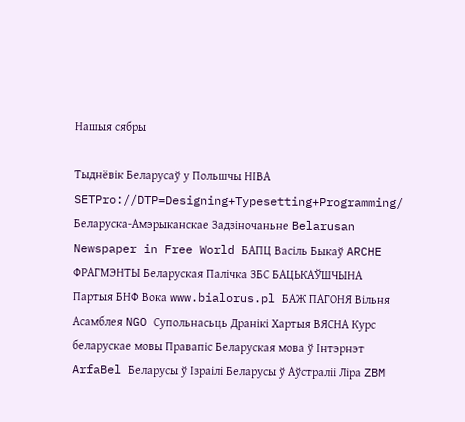Нашыя сябры

Тыднёвік Беларусаў у Польшчы НІВА SETPro://DTP=Designing+Typesetting+Programming/ Беларуска-Амэрыканскае Задзіночаньне Belarusan Newspaper in Free World БАПЦ Васіль Быкаў ARCHE ФРАГМЭНТЫ Беларуская Палічка ЗБС БАЦЬКАЎШЧЫНА Партыя БНФ Вока www.bialorus.pl БАЖ ПАГОНЯ Вiльня Асамблея NGO Супольнасьць Дранiкi Хартыя ВЯСНА Курс беларускае мовы Правапіс Беларуская мова ў Інтэрнэт ArfaBel Беларусы ў Ізраілі Беларусы ў Аўстраліі Ліра ZBM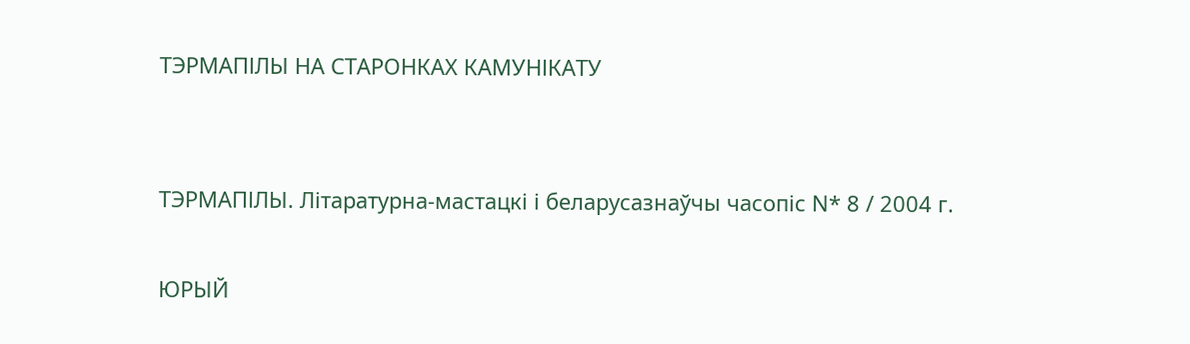ТЭРМАПІЛЫ НА СТАРОНКАХ КАМУНІКАТУ


ТЭРМАПІЛЫ. Літаратурна-мастацкі і беларусазнаўчы часопіс N* 8 / 2004 г.

ЮРЫЙ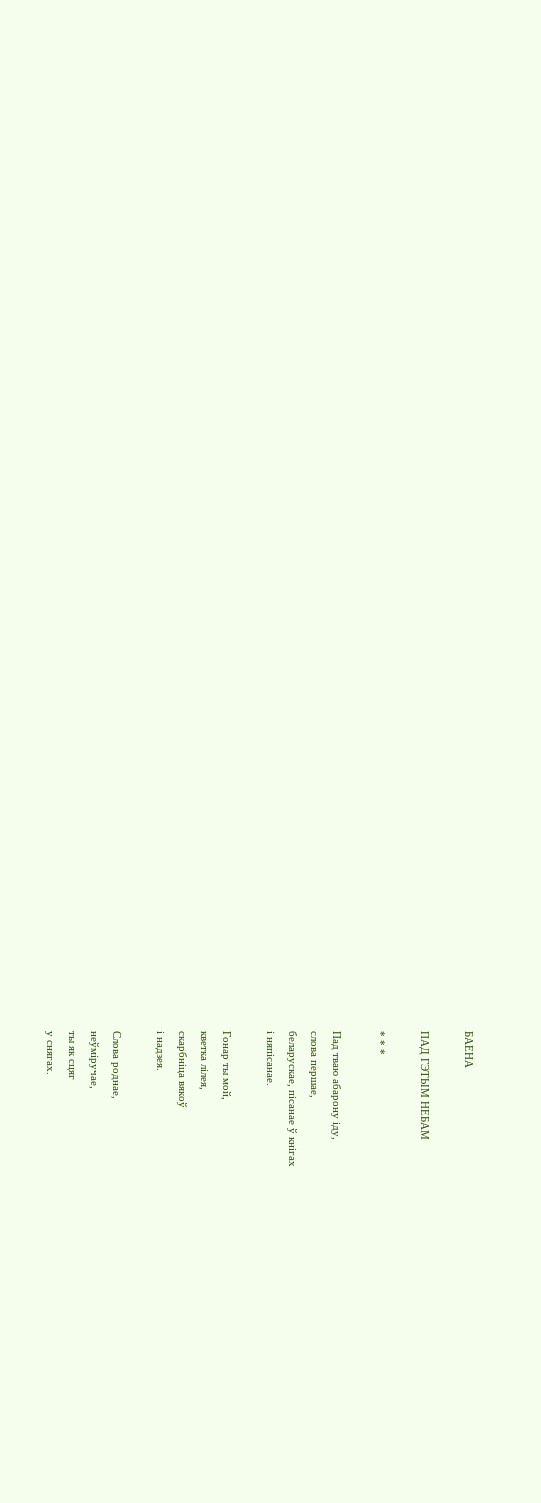БАЕНА

ПАД ГЭТЫМ НЕБАМ

* * *

Пад тваю абарону іду,
слова першае,
беларускае, пісанае ў кнігах
і няпісанае.

Гонар ты мой,
кветка лілея,
скарбніца вякоў
і надзея.

Слова роднае,
неўміручае,
ты як сцяг
у снягах.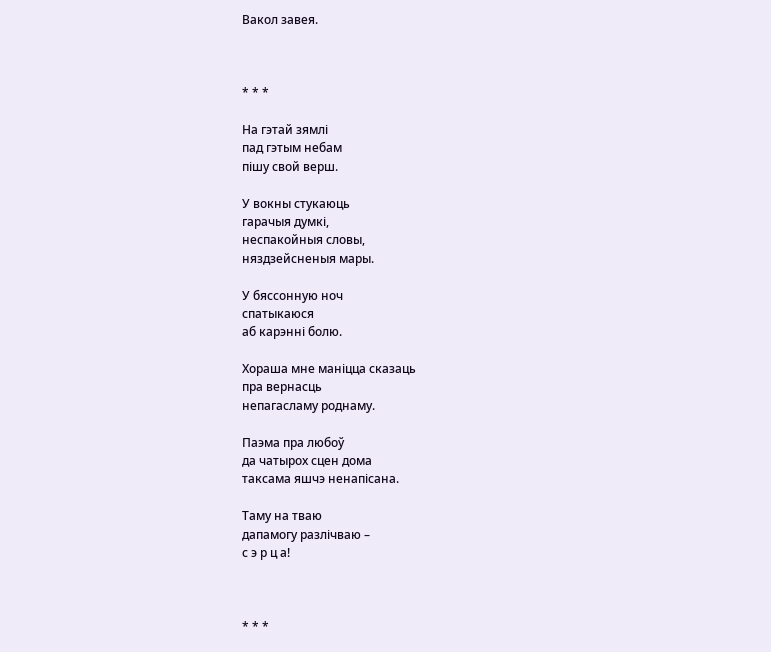Вакол завея.



* * *

На гэтай зямлі
пад гэтым небам
пішу свой верш.

У вокны стукаюць
гарачыя думкі,
неспакойныя словы,
няздзейсненыя мары.

У бяссонную ноч
спатыкаюся
аб карэнні болю.

Хораша мне маніцца сказаць
пра вернасць
непагасламу роднаму.

Паэма пра любоў
да чатырох сцен дома
таксама яшчэ ненапісана.

Таму на тваю
дапамогу разлічваю –
с э р ц а!



* * *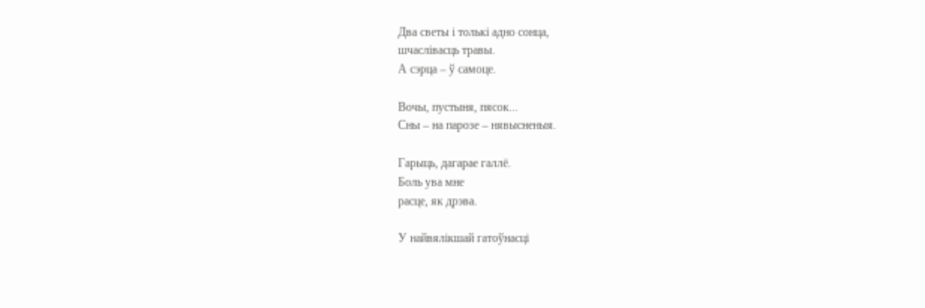Два светы і толькі адно сонца,
шчаслівасць травы.
А сэрца – ў самоце.

Вочы, пустыня, пясок...
Сны – на парозе – нявысненыя.

Гарыць, дагарае галлё.
Боль ува мне
расце, як дрэва.

У найвялікшай гатоўнасці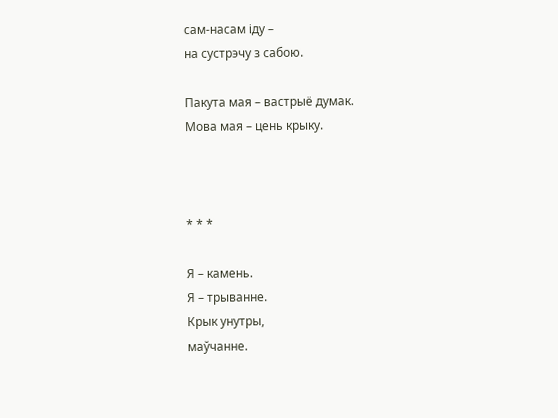сам-насам іду –
на сустрэчу з сабою.

Пакута мая – вастрыё думак.
Мова мая – цень крыку.



* * *

Я – камень.
Я – трыванне.
Крык унутры,
маўчанне.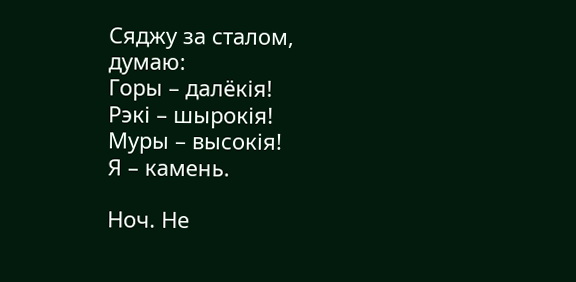Сяджу за сталом,
думаю:
Горы – далёкія!
Рэкі – шырокія!
Муры – высокія!
Я – камень.

Ноч. Не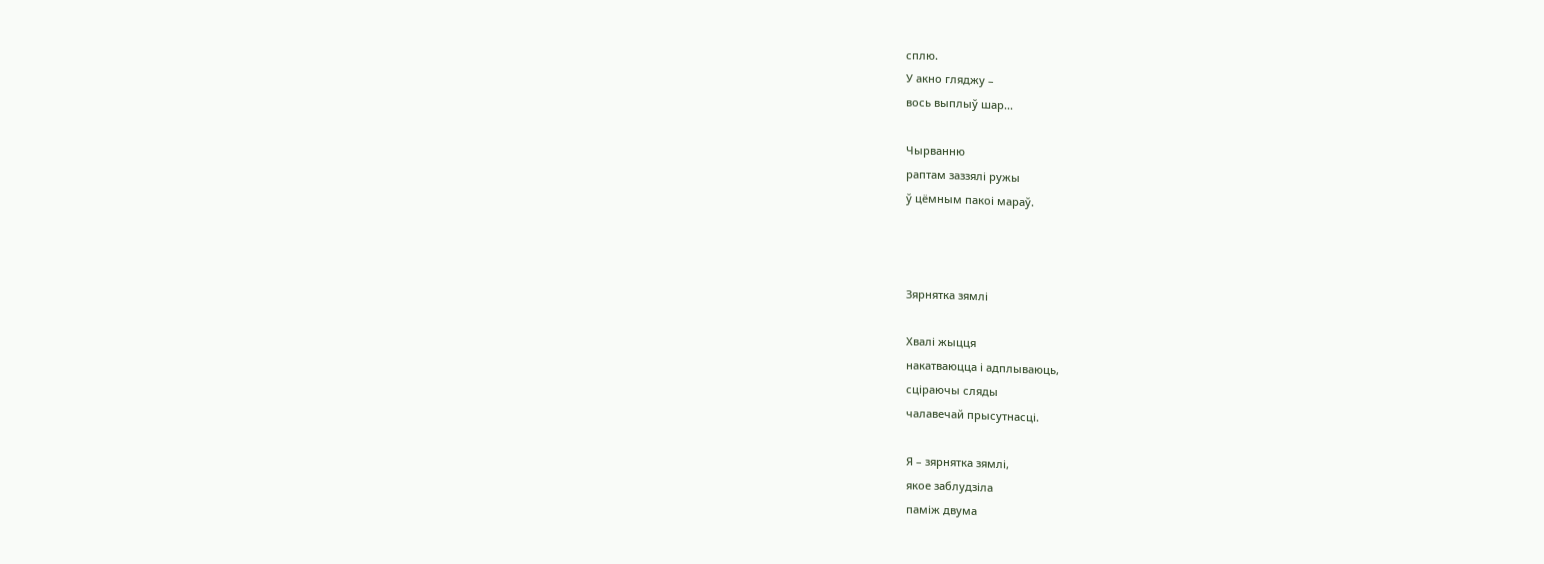сплю.
У акно гляджу –
вось выплыў шар...

Чырванню
раптам заззялі ружы
ў цёмным пакоі мараў.



Зярнятка зямлі

Хвалі жыцця
накатваюцца і адплываюць,
сціраючы сляды
чалавечай прысутнасці.

Я – зярнятка зямлі,
якое заблудзіла
паміж двума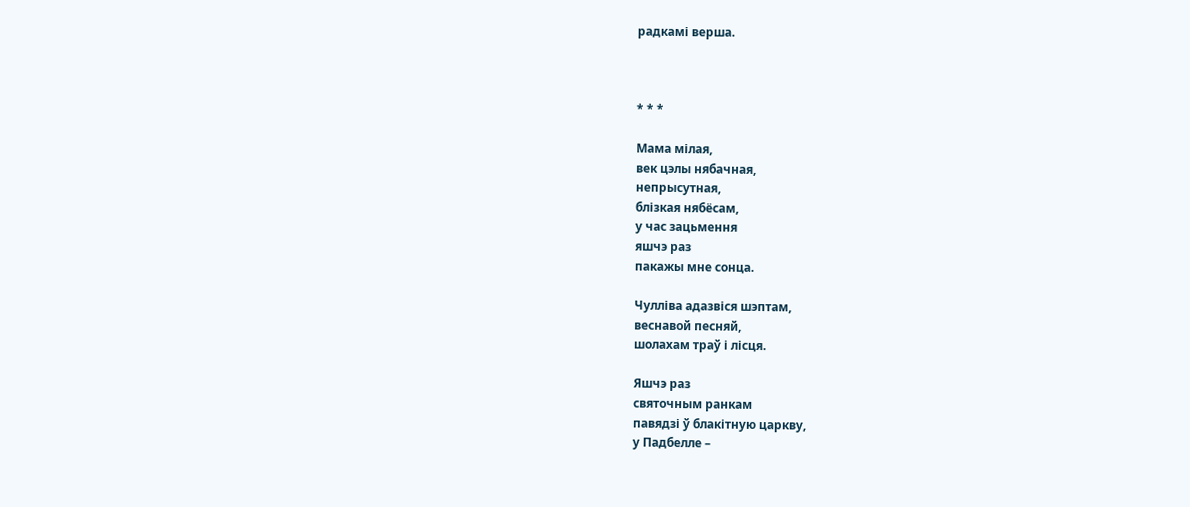радкамі верша.



* * *

Мама мілая,
век цэлы нябачная,
непрысутная,
блізкая нябёсам,
у час зацьмення
яшчэ раз
пакажы мне сонца.

Чулліва адазвіся шэптам,
веснавой песняй,
шолахам траў і лісця.

Яшчэ раз
святочным ранкам
павядзі ў блакітную царкву,
у Падбелле –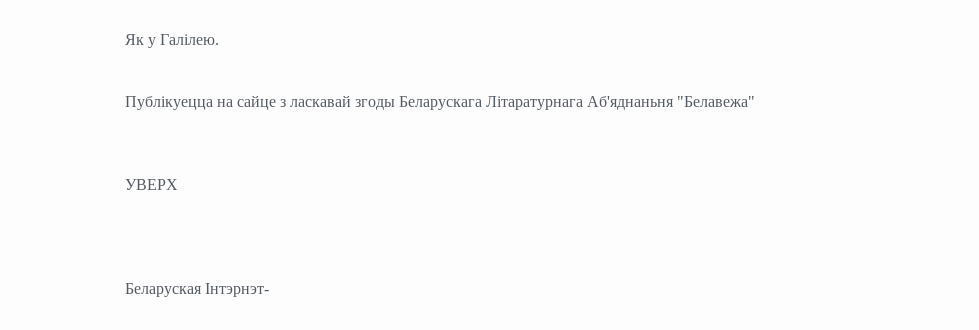Як у Галілею.


Публікуецца на сайце з ласкавай згоды Беларускага Літаратурнага Аб'яднаньня "Белавежа"



УВЕРХ




Беларуская Інтэрнэт-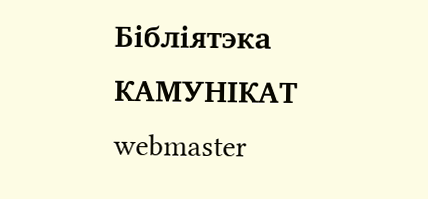Бібліятэка КАМУНІКАТ
webmaster